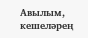Авылым, кешеләрең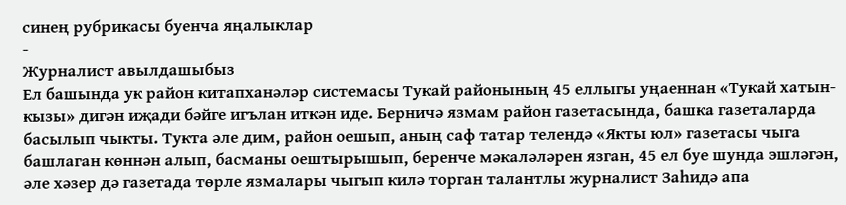синең рубрикасы буенча яңалыклар
-
Журналист авылдашыбыз
Ел башында ук район китапханәләр системасы Тукай районының 45 еллыгы уңаеннан «Тукай хатын-кызы» дигән иҗади бәйге игълан иткән иде. Берничә язмам район газетасында, башка газеталарда басылып чыкты. Тукта әле дим, район оешып, аның саф татар телендә «Якты юл» газетасы чыга башлаган көннән алып, басманы оештырышып, беренче мәкаләләрен язган, 45 ел буе шунда эшләгән, әле хәзер дә газетада төрле язмалары чыгып килә торган талантлы журналист Заһидә апа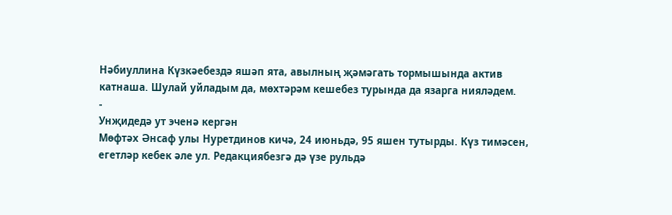Нәбиуллина Күзкәебездә яшәп ята, авылның җәмәгать тормышында актив катнаша. Шулай уйладым да, мөхтәрәм кешебез турында да язарга нияләдем.
-
Унҗидедә ут эченә кергән
Мөфтәх Әнсаф улы Нуретдинов кичә, 24 июньдә, 95 яшен тутырды. Күз тимәсен, егетләр кебек әле ул. Редакциябезгә дә үзе рульдә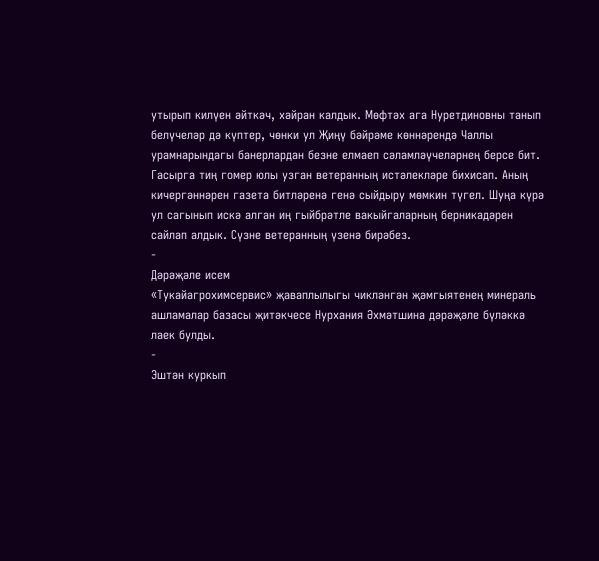утырып килүен әйткәч, хәйран калдык. Мөфтәх ага Нуретдиновны танып белүчеләр дә күптер, чөнки ул Җиңү бәйрәме көннәрендә Чаллы урамнарындагы банерлардан безне елмаеп сәламләүчеләрнең берсе бит. Гасырга тиң гомер юлы узган ветеранның истәлекләре бихисап. Аның кичергәннәрен газета битләренә генә сыйдыру мөмкин түгел. Шуңа күрә ул сагынып искә алган иң гыйбрәтле вакыйгаларның берникадәрен сайлап алдык. Сүзне ветеранның үзенә бирәбез.
-
Дәрәҗәле исем
«Тукайагрохимсервис» җаваплылыгы чикләнгән җәмгыятенең минераль ашламалар базасы җитәкчесе Нурхания Әхмәтшина дәрәҗәле бүләккә лаек булды.
-
Эштән куркып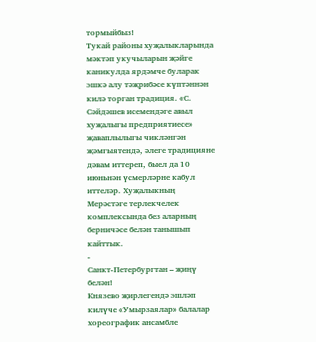тормыйбыз!
Тукай районы хуҗалыкларында мәктәп укучыларын җәйге каникулда ярдәмче буларак эшкә алу тәҗрибәсе күптәннән килә торган традиция. «С. Сәйдәшев исемендәге авыл хуҗалыгы предприятиесе» җаваплылыгы чикләнгән җәмгыятендә, әлеге традицияне дәвам иттереп, быел да 10 июньнән үсмерләрне кабул иттеләр. Хуҗалыкның Мерәстәге терлекчелек комплексында без аларның берничәсе белән танышып кайттык.
-
Санкт-Петербургтан – җиңү белән!
Князево җирлегендә эшләп килүче «Умырзаялар» балалар хореографик ансамбле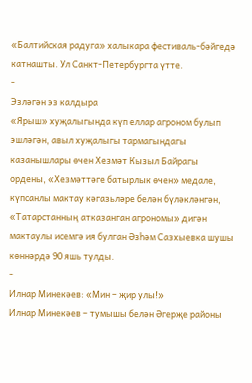«Балтийская радуга» халыкара фестиваль-бәйгедә катнашты. Ул Санкт-Петербургта үтте.
-
Эзләгән эз калдыра
«Ярыш» хуҗалыгында күп еллар агроном булып эшләгән, авыл хуҗалыгы тармагындагы казанышлары өчен Хезмәт Кызыл Байрагы ордены, «Хезмәттәге батырлык өчен» медале, күпсанлы мактау кәгазьләре белән бүләкләнгән, «Татарстанның атказанган агрономы» дигән мактаулы исемгә ия булган Әзһәм Сазхыевка шушы көннәрдә 90 яшь тулды.
-
Илнар Минекәев: «Мин – җир улы!»
Илнар Минекәев – тумышы белән Әгерҗе районы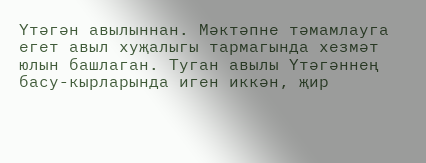Үтәгән авылыннан. Мәктәпне тәмамлауга егет авыл хуҗалыгы тармагында хезмәт юлын башлаган. Туган авылы Үтәгәннең басу-кырларында иген иккән, җир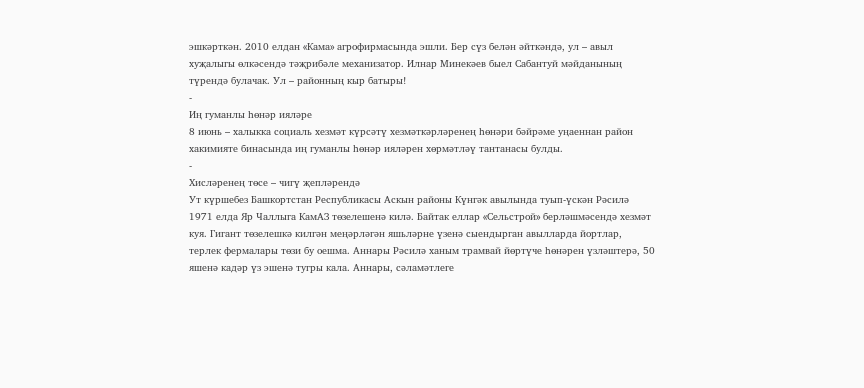эшкәрткән. 2010 елдан «Кама» агрофирмасында эшли. Бер сүз белән әйткәндә, ул – авыл хуҗалыгы өлкәсендә тәҗрибәле механизатор. Илнар Минекәев быел Сабантуй мәйданының түрендә булачак. Ул – районның кыр батыры!
-
Иң гуманлы һөнәр ияләре
8 июнь – халыкка социаль хезмәт күрсәтү хезмәткәрләренең һөнәри бәйрәме уңаеннан район хакимияте бинасында иң гуманлы һөнәр ияләрен хөрмәтләү тантанасы булды.
-
Хисләренең төсе – чигү җепләрендә
Ут күршебез Башкортстан Республикасы Аскын районы Күнгәк авылында туып-үскән Рәсилә 1971 елда Яр Чаллыга КамАЗ төзелешенә килә. Байтак еллар «Сельстрой» берләшмәсендә хезмәт куя. Гигант төзелешкә килгән меңәрләгән яшьләрне үзенә сыендырган авылларда йортлар, терлек фермалары төзи бу оешма. Аннары Рәсилә ханым трамвай йөртүче һөнәрен үзләштерә, 50 яшенә кадәр үз эшенә тугры кала. Аннары, сәламәтлеге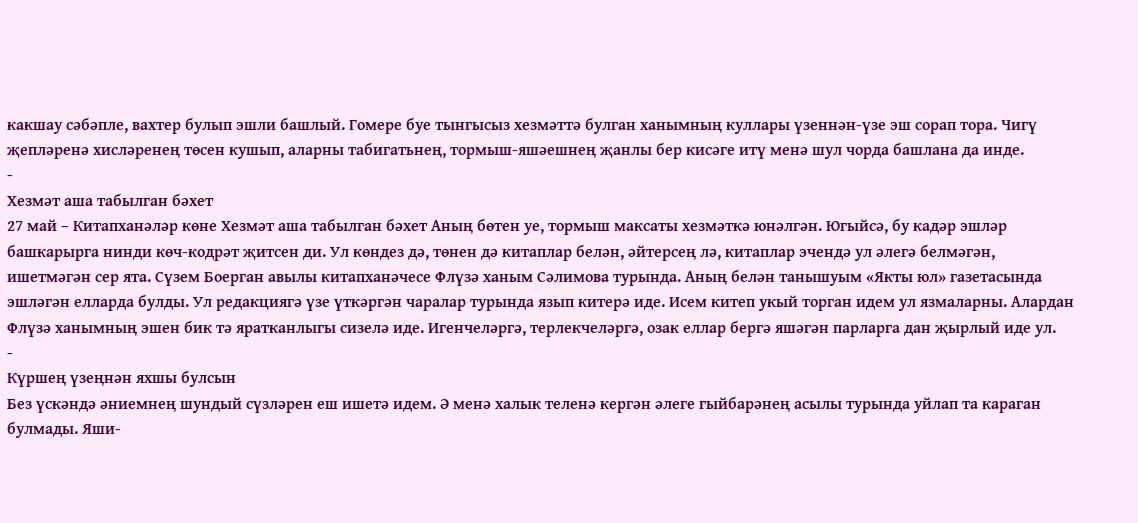какшау сәбәпле, вахтер булып эшли башлый. Гомере буе тынгысыз хезмәттә булган ханымның куллары үзеннән-үзе эш сорап тора. Чигү җепләренә хисләренең төсен кушып, аларны табигатьнең, тормыш-яшәешнең җанлы бер кисәге итү менә шул чорда башлана да инде.
-
Хезмәт аша табылган бәхет
27 май – Китапханәләр көне Хезмәт аша табылган бәхет Аның бөтен уе, тормыш максаты хезмәткә юнәлгән. Югыйсә, бу кадәр эшләр башкарырга нинди көч-кодрәт җитсен ди. Ул көндез дә, төнен дә китаплар белән, әйтерсең лә, китаплар эчендә ул әлегә белмәгән, ишетмәгән сер ята. Сүзем Боерган авылы китапханәчесе Флүзә ханым Сәлимова турында. Аның белән танышуым «Якты юл» газетасында эшләгән елларда булды. Ул редакциягә үзе үткәргән чаралар турында язып китерә иде. Исем китеп укый торган идем ул язмаларны. Алардан Флүзә ханымның эшен бик тә яратканлыгы сизелә иде. Игенчеләргә, терлекчеләргә, озак еллар бергә яшәгән парларга дан җырлый иде ул.
-
Күршең үзеңнән яхшы булсын
Без үскәндә әниемнең шундый сүзләрен еш ишетә идем. Ә менә халык теленә кергән әлеге гыйбарәнең асылы турында уйлап та караган булмады. Яши-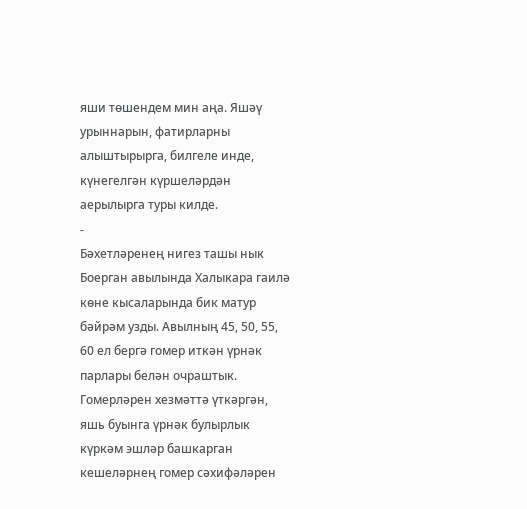яши төшендем мин аңа. Яшәү урыннарын, фатирларны алыштырырга, билгеле инде, күнегелгән күршеләрдән аерылырга туры килде.
-
Бәхетләренең нигез ташы нык
Боерган авылында Халыкара гаилә көне кысаларында бик матур бәйрәм узды. Авылның 45, 50, 55, 60 ел бергә гомер иткән үрнәк парлары белән очраштык. Гомерләрен хезмәттә үткәргән, яшь буынга үрнәк булырлык күркәм эшләр башкарган кешеләрнең гомер сәхифәләрен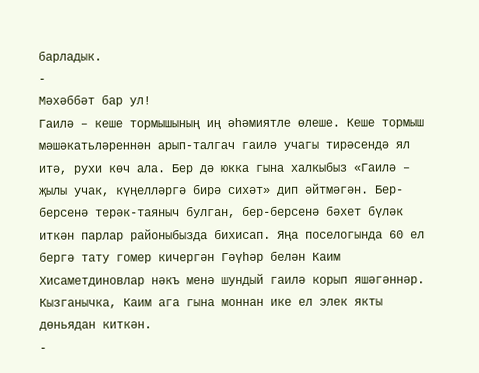барладык.
-
Мәхәббәт бар ул!
Гаилә – кеше тормышының иң әһәмиятле өлеше. Кеше тормыш мәшәкатьләреннән арып-талгач гаилә учагы тирәсендә ял итә, рухи көч ала. Бер дә юкка гына халкыбыз «Гаилә – җылы учак, күңелләргә бирә сихәт» дип әйтмәгән. Бер-берсенә терәк-таяныч булган, бер-берсенә бәхет бүләк иткән парлар районыбызда бихисап. Яңа поселогында 60 ел бергә тату гомер кичергән Гәүһәр белән Каим Хисаметдиновлар нәкъ менә шундый гаилә корып яшәгәннәр. Кызганычка, Каим ага гына моннан ике ел элек якты дөньядан киткән.
-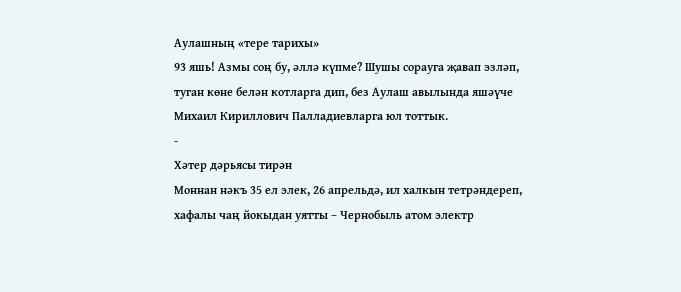Аулашның «тере тарихы»
93 яшь! Азмы соң бу, әллә күпме? Шушы сорауга җавап эзләп, туган көне белән котларга дип, без Аулаш авылында яшәүче Михаил Кириллович Палладиевларга юл тоттык.
-
Хәтер дәрьясы тирән
Моннан нәкъ 35 ел элек, 26 апрельдә, ил халкын тетрәндереп, хафалы чаң йокыдан уятты – Чернобыль атом электр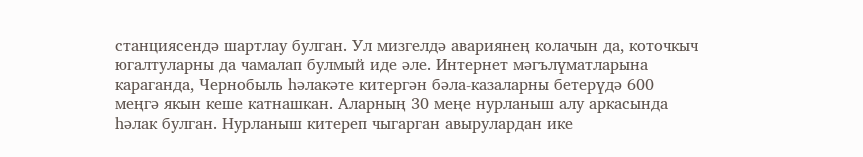станциясендә шартлау булган. Ул мизгелдә авариянең колачын да, коточкыч югалтуларны да чамалап булмый иде әле. Интернет мәгълүматларына караганда, Чернобыль һәлакәте китергән бәла-казаларны бетерүдә 600 меңгә якын кеше катнашкан. Аларның 30 меңе нурланыш алу аркасында һәлак булган. Нурланыш китереп чыгарган авырулардан ике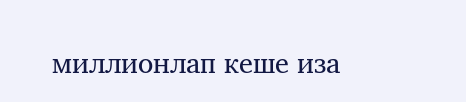миллионлап кеше иза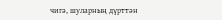чигә, шуларның дүрттән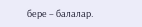бере – балалар.